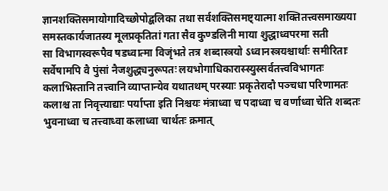ज्ञानशक्तिसमायोगादिच्छोपोद्बलिका तथा सर्वशक्तिसमष्ट्यात्मा शक्तितत्त्वसमाख्यया
समस्तकार्यजातस्य मूलप्रकृतितां गता सैव कुण्डलिनी माया शुद्धाध्वपरमा सती
सा विभागस्वरूपैव षडध्वात्मा विजृंभते तत्र शब्दास्त्रयो ऽध्वानस्त्रयश्चार्थाः समीरिताः
सर्वेषामपि वै पुंसां नैजशुद्ध्यनुरूपतः लयभोगाधिकारास्स्युस्सर्वतत्त्वविभागतः
कलाभिस्तानि तत्त्वानि व्याप्तान्येव यथातथम् परस्याः प्रकृतेरादौ पञ्चधा परिणामतः
कलाश्च ता निवृत्त्याद्याः पर्याप्ता इति निश्चयः मंत्राध्वा च पदाध्वा च वर्णाध्वा चेति शब्दतः
भुवनाध्वा च तत्त्वाध्वा कलाध्वा चार्थतः क्रमात्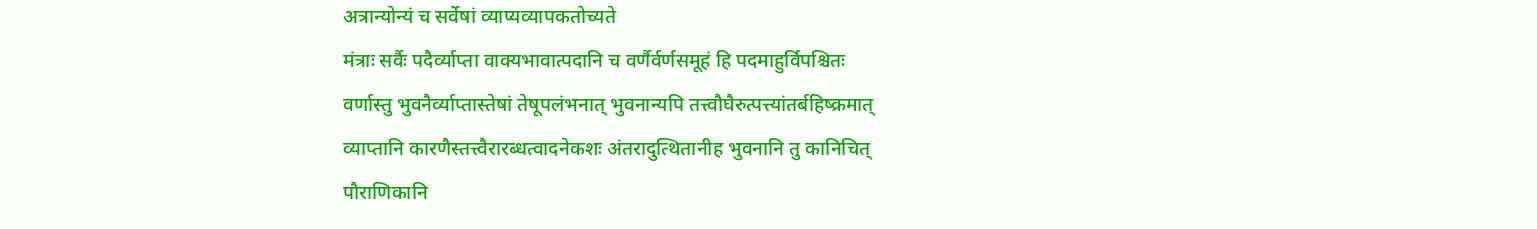अत्रान्योन्यं च सर्वेषां व्याप्यव्यापकतोच्यते
मंत्राः सर्वैः पदैर्व्याप्ता वाक्यभावात्पदानि च वर्णैर्वर्णसमूहं हि पदमाहुर्विपश्चितः
वर्णास्तु भुवनैर्व्याप्तास्तेषां तेषूपलंभनात् भुवनान्यपि तत्त्वौघैरुत्पत्त्यांतर्बहिष्क्रमात्
व्याप्तानि कारणैस्तत्त्वैरारब्धत्वादनेकशः अंतरादुत्थितानीह भुवनानि तु कानिचित्
पौराणिकानि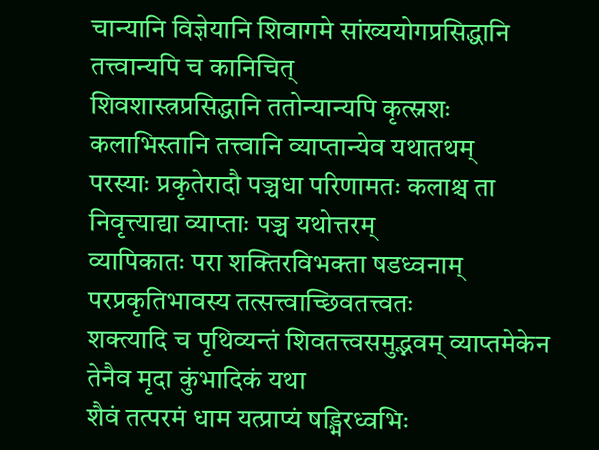चान्यानि विज्ञेयानि शिवागमे सांख्ययोगप्रसिद्धानि तत्त्वान्यपि च कानिचित्
शिवशास्त्रप्रसिद्धानि ततोन्यान्यपि कृत्स्नशः कलाभिस्तानि तत्त्वानि व्याप्तान्येव यथातथम्
परस्याः प्रकृतेरादौ पञ्चधा परिणामतः कलाश्च ता निवृत्त्याद्या व्याप्ताः पञ्च यथोत्तरम्
व्यापिकातः परा शक्तिरविभक्ता षडध्वनाम् परप्रकृतिभावस्य तत्सत्त्वाच्छिवतत्त्वतः
शक्त्यादि च पृथिव्यन्तं शिवतत्त्वसमुद्भवम् व्याप्तमेकेन तेनैव मृदा कुंभादिकं यथा
शैवं तत्परमं धाम यत्प्राप्यं षड्भिरध्वभिः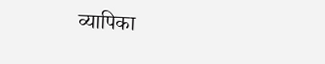व्यापिका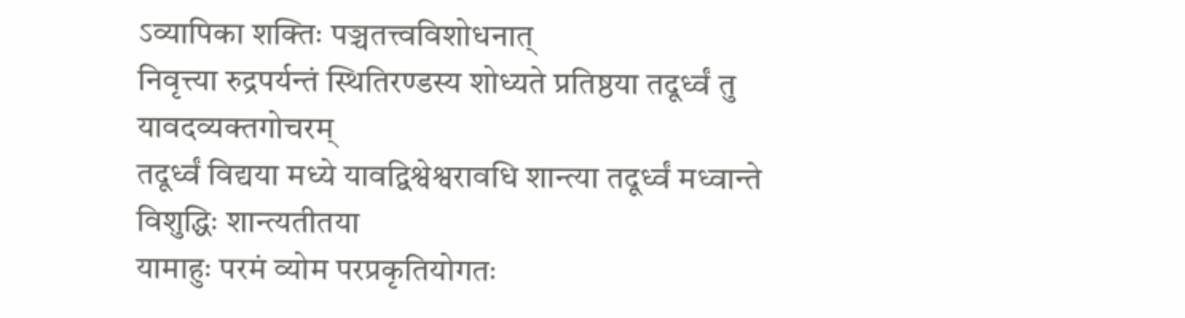ऽव्यापिका शक्तिः पञ्चतत्त्वविशोधनात्
निवृत्त्या रुद्रपर्यन्तं स्थितिरण्डस्य शोध्यते प्रतिष्ठया तदूर्ध्वं तु यावदव्यक्तगोचरम्
तदूर्ध्वं विद्यया मध्ये यावद्विश्वेश्वरावधि शान्त्या तदूर्ध्वं मध्वान्ते विशुद्धिः शान्त्यतीतया
यामाहुः परमं व्योम परप्रकृतियोगतः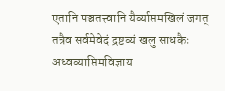एतानि पञ्चतत्त्वानि यैर्व्याप्तमखिलं जगत्
तत्रैव सर्वमेवेदं द्रष्टव्यं खलु साधकैः अध्वव्याप्तिमविज्ञाय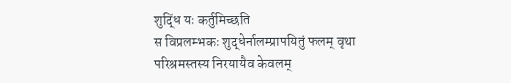शुद्धिं यः कर्तुमिच्छति
स विप्रलम्भकः शुद्धेर्नालम्प्रापयितुं फलम् वृथा परिश्रमस्तस्य निरयायैव केवलम्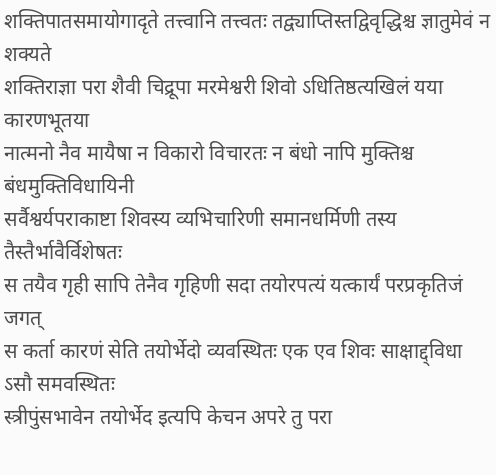शक्तिपातसमायोगादृते तत्त्वानि तत्त्वतः तद्व्याप्तिस्तद्विवृद्धिश्च ज्ञातुमेवं न शक्यते
शक्तिराज्ञा परा शैवी चिद्रूपा मरमेश्वरी शिवो ऽधितिष्ठत्यखिलं यया कारणभूतया
नात्मनो नैव मायैषा न विकारो विचारतः न बंधो नापि मुक्तिश्च बंधमुक्तिविधायिनी
सर्वैश्वर्यपराकाष्टा शिवस्य व्यभिचारिणी समानधर्मिणी तस्य तैस्तैर्भावैर्विशेषतः
स तयैव गृही सापि तेनैव गृहिणी सदा तयोरपत्यं यत्कार्यं परप्रकृतिजं जगत्
स कर्ता कारणं सेति तयोर्भेदो व्यवस्थितः एक एव शिवः साक्षाद्द्विधा ऽसौ समवस्थितः
स्त्रीपुंसभावेन तयोर्भेद इत्यपि केचन अपरे तु परा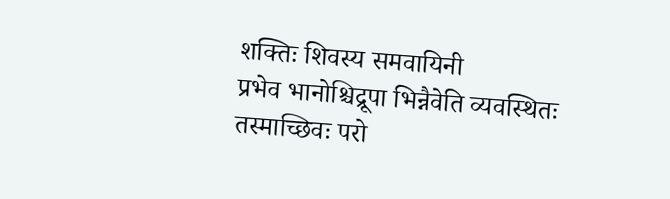शक्तिः शिवस्य समवायिनी
प्रभेव भानोश्चिद्रूपा भिन्नैवेति व्यवस्थितः तस्माच्छिवः परो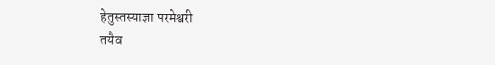हेतुस्तस्याज्ञा परमेश्वरी
तयैव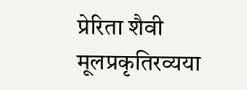प्रेरिता शैवी मूलप्रकृतिरव्यया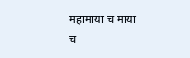महामाया च माया च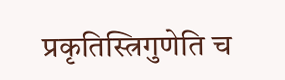प्रकृतिस्त्रिगुणेति च